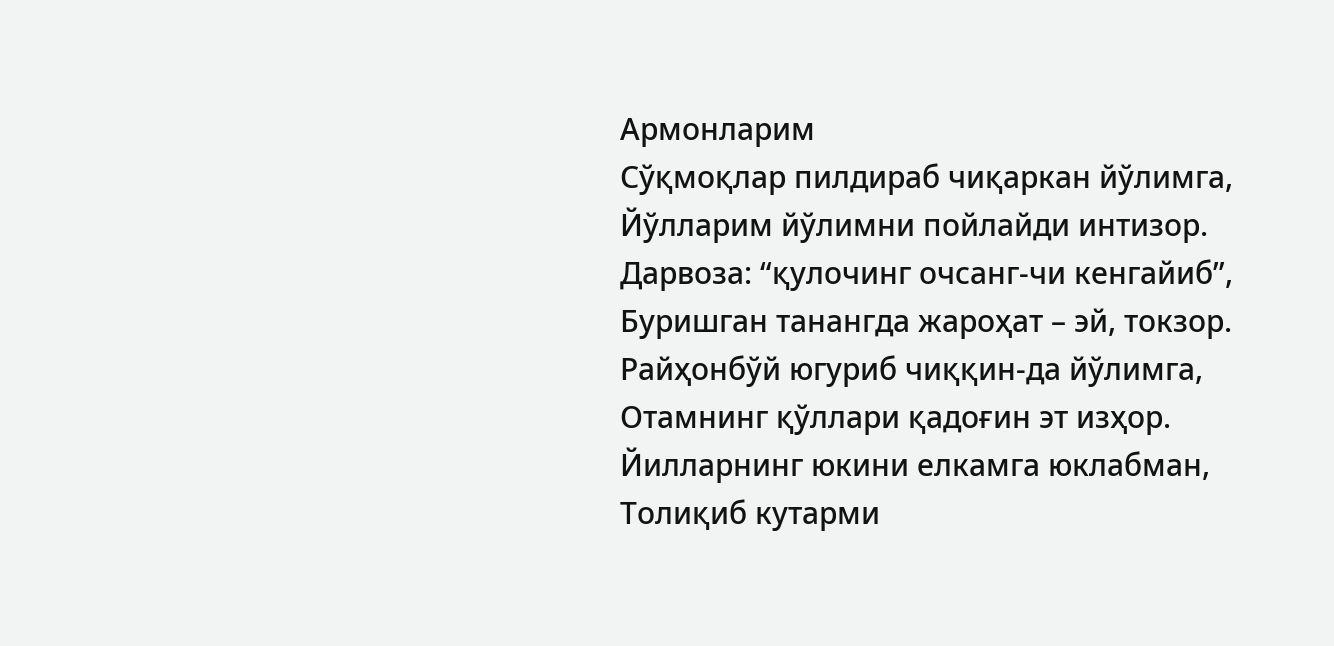Армонларим
Сўқмоқлар пилдираб чиқаркан йўлимга,
Йўлларим йўлимни пойлайди интизор.
Дарвоза: “қулочинг очсанг-чи кенгайиб”,
Буришган танангда жароҳат – эй, токзор.
Райҳонбўй югуриб чиққин-да йўлимга,
Отамнинг қўллари қадоғин эт изҳор.
Йилларнинг юкини елкамга юклабман,
Толиқиб кутарми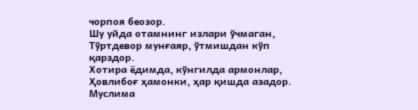чорпоя беозор.
Шу уйда отамнинг излари ўчмаган,
Тўртдевор мунғаяр, ўтмишдан кўп қарздор.
Хотира ёдимда, кўнгилда армонлар,
Ҳовлибоғ ҳамонки, ҳар қишда азадор.
Муслима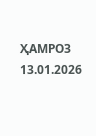ҲАМРОЗ
13.01.2026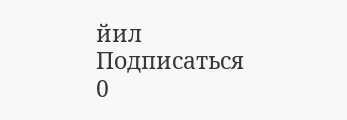йил
Подписаться
0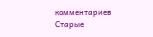комментариев
Старые